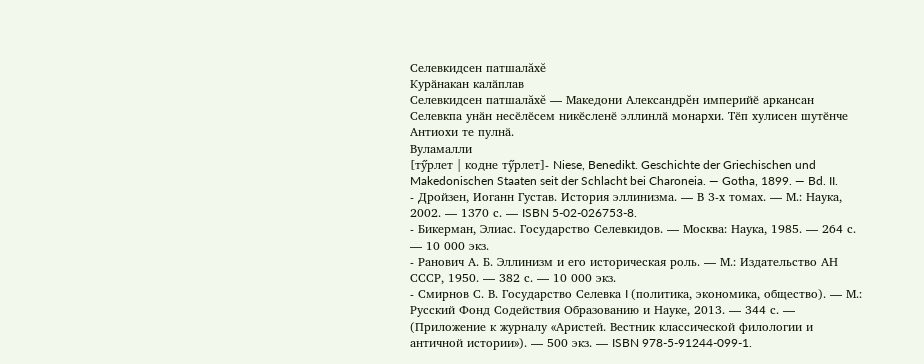Селевкидсен патшалăхĕ
Курӑнакан калӑплав
Селевкидсен патшалăхĕ — Македони Александрĕн империйӗ аркансан Селевкпа унӑн несӗлӗсем никӗсленӗ эллинлӑ монархи. Тӗп хулисен шутӗнче Антиохи те пулнӑ.
Вуламалли
[тӳрлет | кодне тӳрлет]- Niese, Benedikt. Geschichte der Griechischen und Makedonischen Staaten seit der Schlacht bei Charoneia. — Gotha, 1899. — Bd. II.
- Дройзен, Иоганн Густав. История эллинизма. — В 3-х томах. — М.: Наука, 2002. — 1370 с. — ISBN 5-02-026753-8.
- Бикерман, Элиас. Государство Селевкидов. — Москва: Наука, 1985. — 264 с. — 10 000 экз.
- Ранович А. Б. Эллинизм и его историческая роль. — М.: Издательство АН СССР, 1950. — 382 с. — 10 000 экз.
- Смирнов С. В. Государство Селевка I (политика, экономика, общество). — М.: Русский Фонд Содействия Образованию и Науке, 2013. — 344 с. — (Приложение к журналу «Аристей. Вестник классической филологии и античной истории»). — 500 экз. — ISBN 978-5-91244-099-1.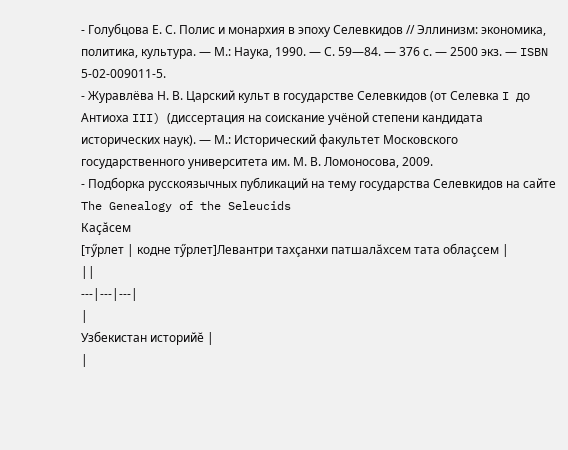- Голубцова Е. С. Полис и монархия в эпоху Селевкидов // Эллинизм: экономика, политика, культура. — М.: Наука, 1990. — С. 59—84. — 376 с. — 2500 экз. — ISBN 5-02-009011-5.
- Журавлёва Н. В. Царский культ в государстве Селевкидов (от Селевка I до Антиоха III) (диссертация на соискание учёной степени кандидата исторических наук). — М.: Исторический факультет Московского государственного университета им. М. В. Ломоносова, 2009.
- Подборка русскоязычных публикаций на тему государства Селевкидов на сайте The Genealogy of the Seleucids
Каҫӑсем
[тӳрлет | кодне тӳрлет]Левантри тахçанхи патшалăхсем тата облаçсем |
||
---|---|---|
|
Узбекистан историйĕ |
|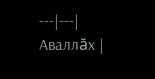---|---|
Аваллăх |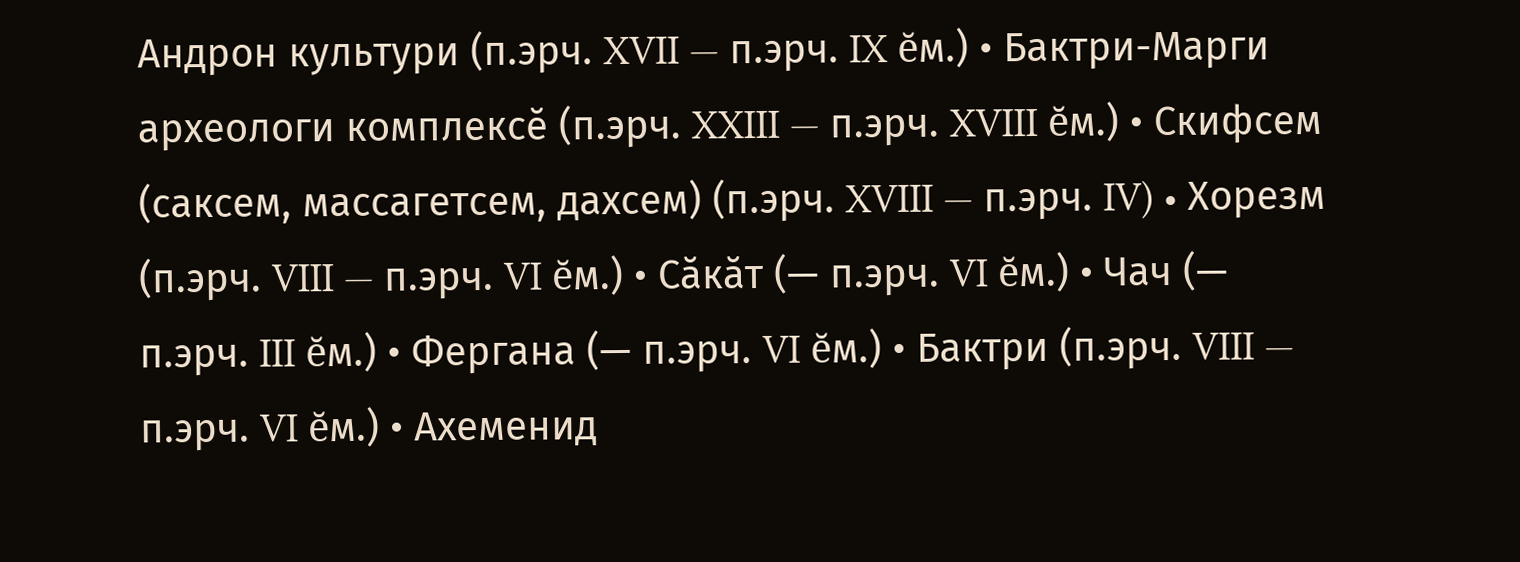Андрон культури (п.эрч. XVII — п.эрч. IX ĕм.) • Бактри-Марги археологи комплексĕ (п.эрч. XXIII — п.эрч. XVIII ĕм.) • Скифсем (саксем, массагетсем, дахсем) (п.эрч. XVIII — п.эрч. IV) • Хорезм (п.эрч. VIII — п.эрч. VI ĕм.) • Сăкăт (— п.эрч. VI ĕм.) • Чач (— п.эрч. III ĕм.) • Фергана (— п.эрч. VI ĕм.) • Бактри (п.эрч. VIII — п.эрч. VI ĕм.) • Ахеменид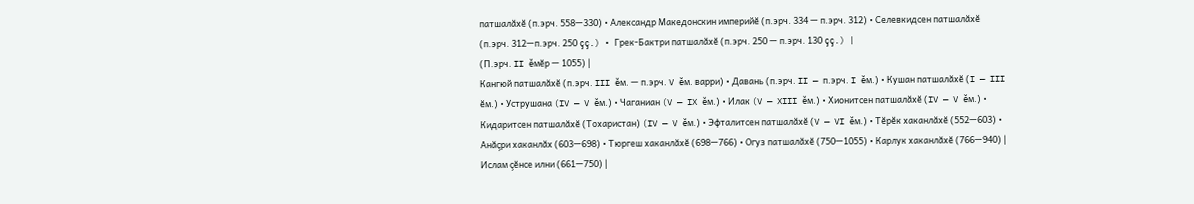патшалăхĕ (п.эрч. 558—330) • Александр Македонскин империйĕ (п.эрч. 334 — п.эрч. 312) • Селевкидсен патшалăхĕ (п.эрч. 312—п.эрч. 250 çç.) • Грек-Бактри патшалăхĕ (п.эрч. 250 — п.эрч. 130 çç.) |
(П.эрч. II ĕмĕр — 1055) |
Кангюй патшалăхĕ (п.эрч. III ĕм. — п.эрч. V ĕм. варри) • Давань (п.эрч. II — п.эрч. I ĕм.) • Кушан патшалăхĕ (I — III ĕм.) • Уструшана (IV — V ĕм.) • Чаганиан (V — IX ĕм.) • Илак (V — XIII ĕм.) • Хионитсен патшалăхĕ (IV — V ĕм.) • Кидаритсен патшалăхĕ (Тохаристан) (IV — V ĕм.) • Эфталитсен патшалăхĕ (V — VI ĕм.) • Тĕрĕк хаканлăхĕ (552—603) • Анăçри хаканлăх (603—698) • Тюргеш хаканлăхĕ (698—766) • Огуз патшалăхĕ (750—1055) • Карлук хаканлăхĕ (766—940) |
Ислам çĕнсе илни (661—750) |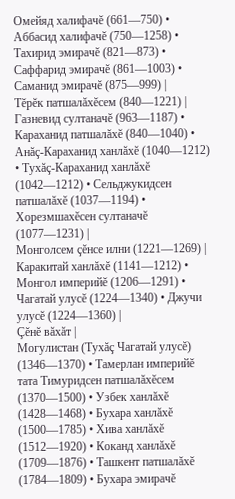Омейяд халифачĕ (661—750) • Аббасид халифачĕ (750—1258) • Тахирид эмирачĕ (821—873) • Саффарид эмирачĕ (861—1003) • Саманид эмирачĕ (875—999) |
Тĕрĕк патшалăхĕсем (840—1221) |
Газневид султаначĕ (963—1187) • Караханид патшалăхĕ (840—1040) • Анăç-Караханид ханлăхĕ (1040—1212) • Тухăç-Караханид ханлăхĕ (1042—1212) • Сельджукидсен патшалăхĕ (1037—1194) • Хорезмшахĕсен султаначĕ (1077—1231) |
Монголсем çĕнсе илни (1221—1269) |
Каракитай ханлăхĕ (1141—1212) • Монгол империйĕ (1206—1291) • Чагатай улусĕ (1224—1340) • Джучи улусĕ (1224—1360) |
Çĕнĕ вăхăт |
Могулистан (Тухăç Чагатай улусĕ) (1346—1370) • Тамерлан империйĕ тата Тимуридсен патшалăхĕсем (1370—1500) • Узбек ханлăхĕ (1428—1468) • Бухара ханлăхĕ (1500—1785) • Хива ханлăхĕ (1512—1920) • Коканд ханлăхĕ (1709—1876) • Ташкент патшалăхĕ (1784—1809) • Бухара эмирачĕ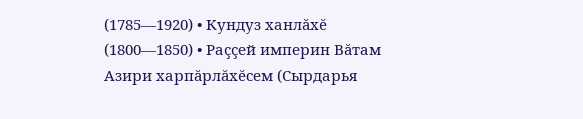(1785—1920) • Кундуз ханлăхĕ (1800—1850) • Раççей империн Вăтам Азири харпăрлăхĕсем (Сырдарья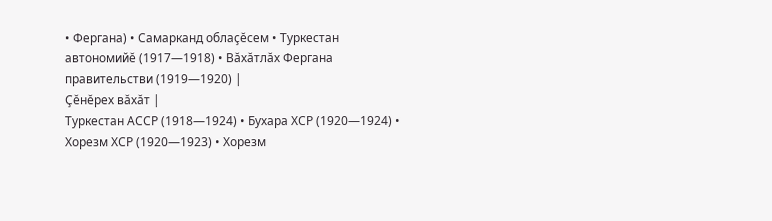• Фергана) • Самарканд облаçĕсем • Туркестан автономийĕ (1917—1918) • Вăхăтлăх Фергана правительстви (1919—1920) |
Çĕнĕрех вăхăт |
Туркестан АССР (1918—1924) • Бухара ХСР (1920—1924) • Хорезм ХСР (1920—1923) • Хорезм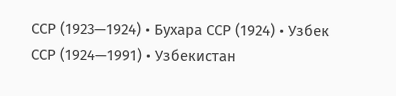ССР (1923—1924) • Бухара ССР (1924) • Узбек ССР (1924—1991) • Узбекистан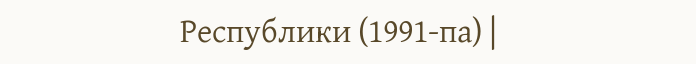Республики (1991-па) |